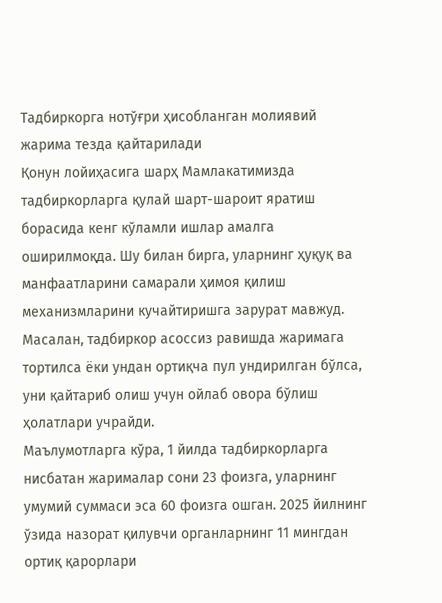Тадбиркорга нотўғри ҳисобланган молиявий жарима тезда қайтарилади
Қонун лойиҳасига шарҳ Мамлакатимизда тадбиркорларга қулай шарт-шароит яратиш борасида кенг кўламли ишлар амалга оширилмоқда. Шу билан бирга, уларнинг ҳуқуқ ва манфаатларини самарали ҳимоя қилиш механизмларини кучайтиришга зарурат мавжуд. Масалан, тадбиркор асоссиз равишда жаримага тортилса ёки ундан ортиқча пул ундирилган бўлса, уни қайтариб олиш учун ойлаб овора бўлиш ҳолатлари учрайди.
Маълумотларга кўра, 1 йилда тадбиркорларга нисбатан жарималар сони 23 фоизга, уларнинг умумий суммаси эса 60 фоизга ошган. 2025 йилнинг ўзида назорат қилувчи органларнинг 11 мингдан ортиқ қарорлари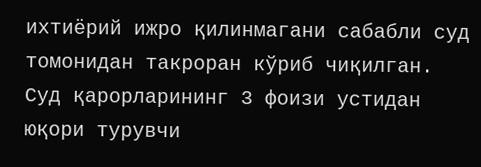ихтиёрий ижро қилинмагани сабабли суд томонидан такроран кўриб чиқилган. Суд қарорларининг 3 фоизи устидан юқори турувчи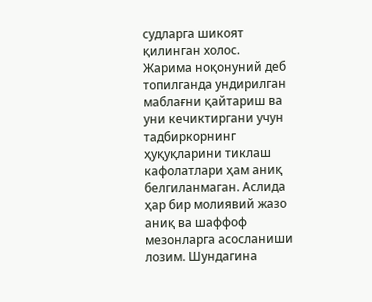судларга шикоят қилинган холос. Жарима ноқонуний деб топилганда ундирилган маблағни қайтариш ва уни кечиктиргани учун тадбиркорнинг ҳуқуқларини тиклаш кафолатлари ҳам аниқ белгиланмаган. Аслида ҳар бир молиявий жазо аниқ ва шаффоф мезонларга асосланиши лозим. Шундагина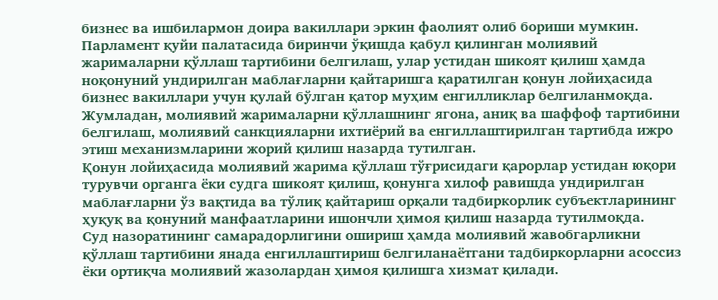бизнес ва ишбилармон доира вакиллари эркин фаолият олиб бориши мумкин.
Парламент қуйи палатасида биринчи ўқишда қабул қилинган молиявий жарималарни қўллаш тартибини белгилаш, улар устидан шикоят қилиш ҳамда ноқонуний ундирилган маблағларни қайтаришга қаратилган қонун лойиҳасида бизнес вакиллари учун қулай бўлган қатор муҳим енгилликлар белгиланмоқда.
Жумладан, молиявий жарималарни қўллашнинг ягона, аниқ ва шаффоф тартибини белгилаш, молиявий санкцияларни ихтиёрий ва енгиллаштирилган тартибда ижро этиш механизмларини жорий қилиш назарда тутилган.
Қонун лойиҳасида молиявий жарима қўллаш тўғрисидаги қарорлар устидан юқори турувчи органга ёки судга шикоят қилиш, қонунга хилоф равишда ундирилган маблағларни ўз вақтида ва тўлиқ қайтариш орқали тадбиркорлик субъектларининг ҳуқуқ ва қонуний манфаатларини ишончли ҳимоя қилиш назарда тутилмоқда.
Суд назоратининг самарадорлигини ошириш ҳамда молиявий жавобгарликни қўллаш тартибини янада енгиллаштириш белгиланаётгани тадбиркорларни асоссиз ёки ортиқча молиявий жазолардан ҳимоя қилишга хизмат қилади.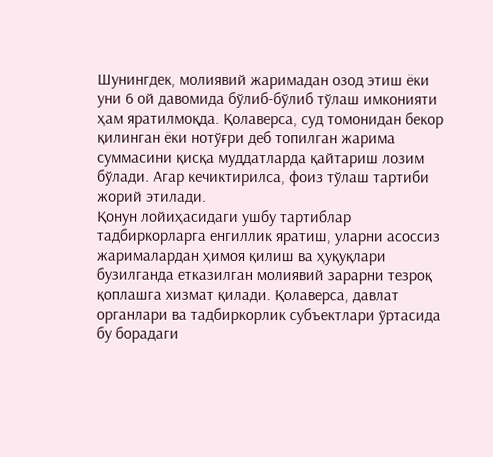Шунингдек, молиявий жаримадан озод этиш ёки уни 6 ой давомида бўлиб-бўлиб тўлаш имконияти ҳам яратилмоқда. Қолаверса, суд томонидан бекор қилинган ёки нотўғри деб топилган жарима суммасини қисқа муддатларда қайтариш лозим бўлади. Агар кечиктирилса, фоиз тўлаш тартиби жорий этилади.
Қонун лойиҳасидаги ушбу тартиблар тадбиркорларга енгиллик яратиш, уларни асоссиз жарималардан ҳимоя қилиш ва ҳуқуқлари бузилганда етказилган молиявий зарарни тезроқ қоплашга хизмат қилади. Қолаверса, давлат органлари ва тадбиркорлик субъектлари ўртасида бу борадаги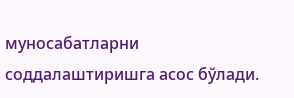муносабатларни соддалаштиришга асос бўлади.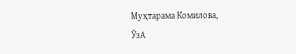Муҳтарама Комилова,
ЎзА